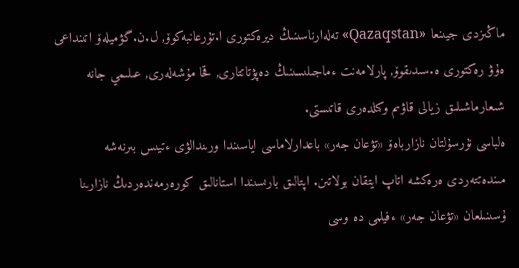ماڭىزدى جيىنعا «Qazaqstan» تەلەارناسىنىڭ ديرەكتورى ا.تۇرعانبەكوۆ, ل.ن.گۋميلەۆ اتىنداعى ەۇۋ رەكتورى ە.سىدىقوۆ, پارلامەنت ءماجىلىسىنىڭ دەپۋتاتتارى, قحا مۇشەلەرى, عىلىمي جانە شىعارماشىلىق زيالى قاۋىم وكىلدەرى قاتىستى.
ەلباسى نۇرسۇلتان نازارباەۆ «تۋعان جەر» باعدارلاماسى اياسىندا ورىندالۋى ءتيىس بىرنەشە مىندەتتەردى ەرەكشە اتاپ ايتقان بولاتىن. اپتالىق بارىسىندا استانالىق كورەرمەندەردىڭ نازارىنا ۇسىنىلعان «تۋعان جەر» ءفيلمى دە وسى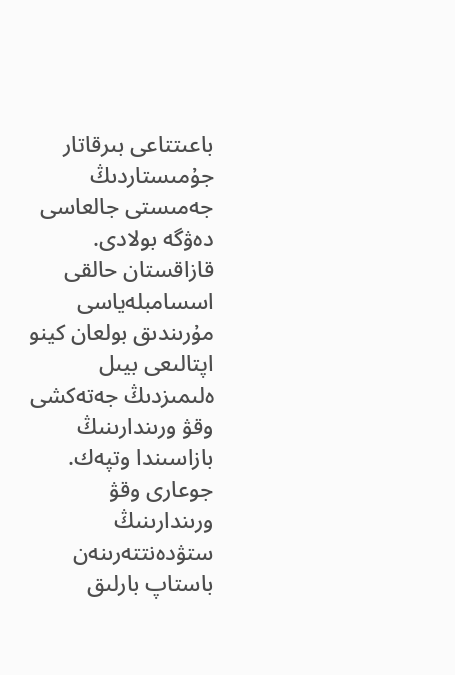باعىتتاعى بىرقاتار جۇمىستاردىڭ جەمىستى جالعاسى دەۋگە بولادى.
قازاقستان حالقى اسسامبلەياسى مۇرىندىق بولعان كينو اپتالىعى بيىل ەلىمىزدىڭ جەتەكشى وقۋ ورىندارىنىڭ بازاسىندا وتپەك. جوعارى وقۋ ورىندارىنىڭ ستۋدەنتتەرىنەن باستاپ بارلىق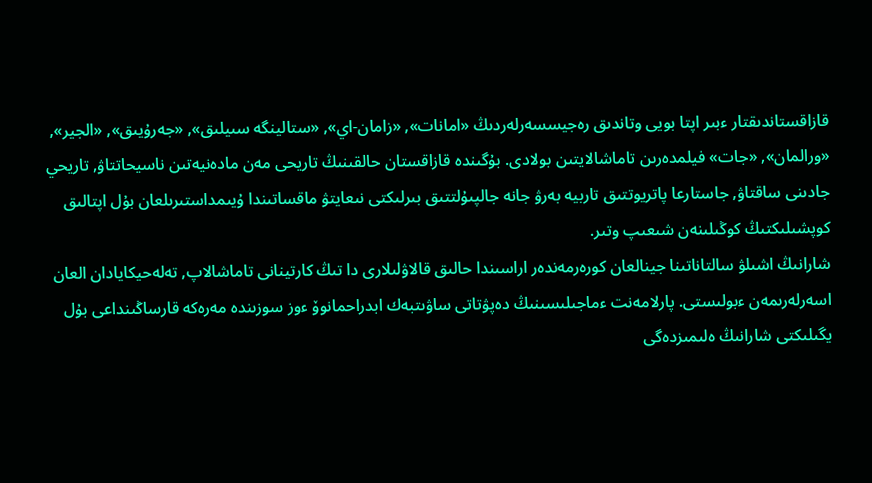قازاقستاندىقتار ءبىر اپتا بويى وتاندىق رەجيسسەرلەردىڭ «امانات», «زامان-اي», «ستالينگە سىيلىق», «جەرۇيىق», «الجير», «ورالمان», «جات» فيلمدەرىن تاماشالايتىن بولادى. بۇگىندە قازاقستان حالقىنىڭ تاريحى مەن مادەنيەتىن ناسيحاتتاۋ, تاريحي جادىنى ساقتاۋ, جاستارعا پاتريوتتىق تاربيە بەرۋ جانە جالپىۇلتتىق بىرلىكتى نىعايتۋ ماقساتىندا ۇيىمداستىرىلعان بۇل اپتالىق كوپشىلىكتىڭ كوڭىلىنەن شىعىپ وتىر.
شارانىڭ اشىلۋ سالتاناتىنا جينالعان كورەرمەندەر اراسىندا حالىق قالاۋلىلارى دا تىڭ كارتينانى تاماشالاپ, تەلەحيكايادان العان اسەرلەرىمەن ءبولىستى. پارلامەنت ءماجىلىسىنىڭ دەپۋتاتى ساۋىتبەك ابدراحمانوۆ ءوز سوزىندە مەرەكە قارساڭىنداعى بۇل يگىلىكتى شارانىڭ ەلىمىزدەگى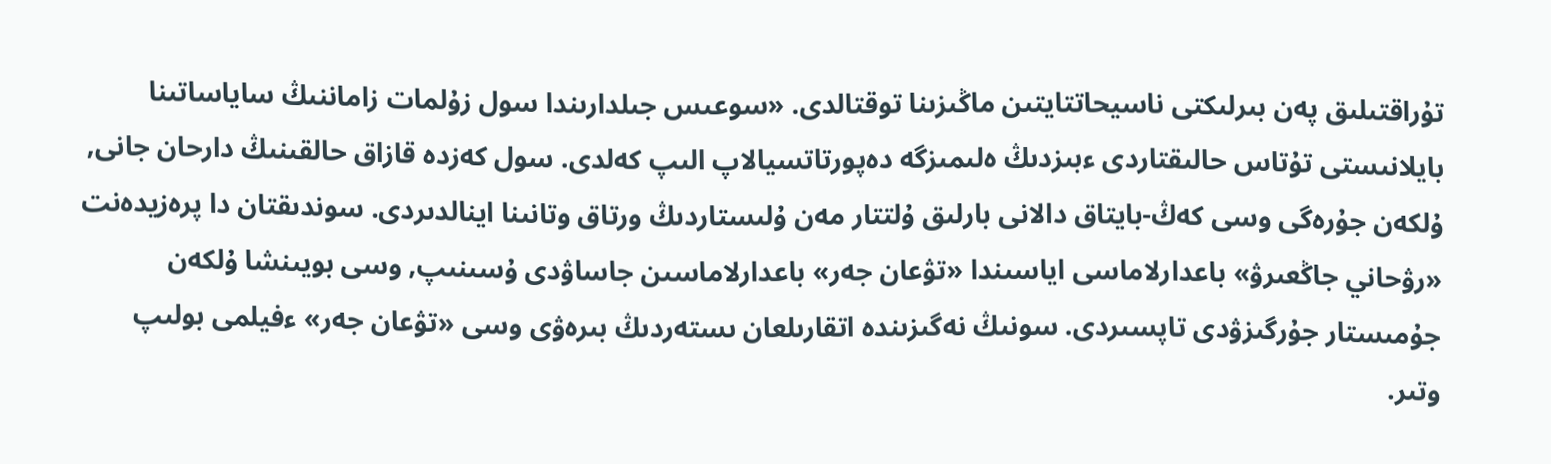تۇراقتىلىق پەن بىرلىكتى ناسيحاتتايتىن ماڭىزىنا توقتالدى. «سوعىس جىلدارىندا سول زۇلمات زاماننىڭ ساياساتىنا بايلانىستى تۇتاس حالىقتاردى ءبىزدىڭ ەلىمىزگە دەپورتاتسيالاپ الىپ كەلدى. سول كەزدە قازاق حالقىنىڭ دارحان جانى, ۇلكەن جۇرەگى وسى كەڭ-بايتاق دالانى بارلىق ۇلتتار مەن ۇلىستاردىڭ ورتاق وتانىنا اينالدىردى. سوندىقتان دا پرەزيدەنت «رۋحاني جاڭعىرۋ» باعدارلاماسى اياسىندا «تۋعان جەر» باعدارلاماسىن جاساۋدى ۇسىنىپ, وسى بويىنشا ۇلكەن جۇمىستار جۇرگىزۋدى تاپسىردى. سونىڭ نەگىزىندە اتقارىلعان ىستەردىڭ بىرەۋى وسى «تۋعان جەر» ءفيلمى بولىپ وتىر.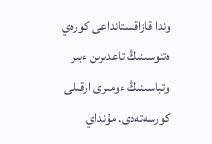وندا قازاقستانداعى كورەي ەتنوسىنىڭ تاعدىرىن ءبىر وتباسىنىڭ ءومىرى ارقىلى كورسەتەدى. مۇنداي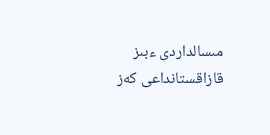مىسالداردى ءبىز قازاقستانداعى كەز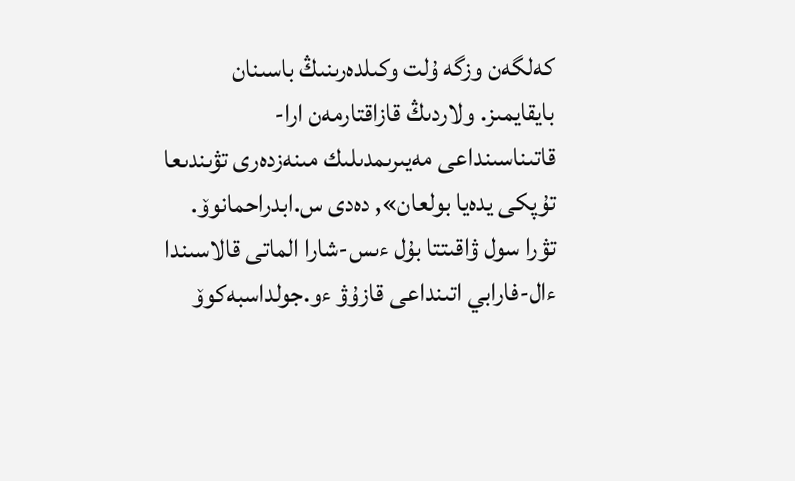كەلگەن وزگە ۇلت وكىلدەرىنىڭ باسىنان بايقايمىز. ولاردىڭ قازاقتارمەن ارا-قاتىناسىنداعى مەيىرىمدىلىك مىنەزدەرى تۋىندىعا تۇپكى يدەيا بولعان», دەدى س.ابدراحمانوۆ.
تۋرا سول ۋاقىتتا بۇل ءىس-شارا الماتى قالاسىندا ءال-فارابي اتىنداعى قازۇۋ ءو.جولداسبەكوۆ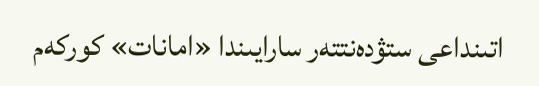اتىنداعى ستۋدەنتتەر سارايىندا «امانات» كوركەم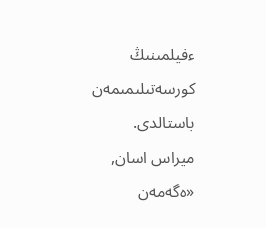ءفيلمىنىڭ كورسەتىلىمىمەن باستالدى.
ميراس اسان,
«ەگەمەن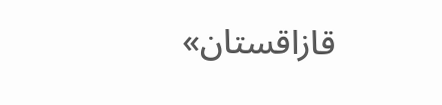قازاقستان»